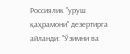Россиялик "уруш қаҳрамони" дезертирга айланди: "Ўзимни ва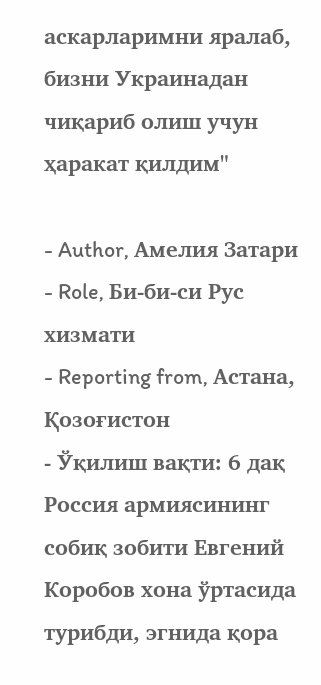аскарларимни яралаб, бизни Украинадан чиқариб олиш учун ҳаракат қилдим"

- Author, Амелия Затари
- Role, Би-би-си Рус хизмати
- Reporting from, Астана, Қозоғистон
- Ўқилиш вақти: 6 дақ
Россия армиясининг собиқ зобити Евгений Коробов хона ўртасида турибди, эгнида қора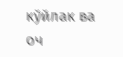кўйлак ва оч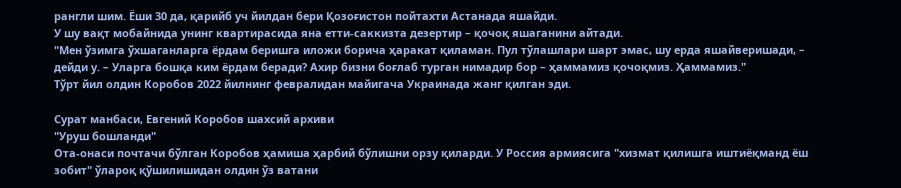рангли шим. Ёши 30 да, қарийб уч йилдан бери Қозоғистон пойтахти Астанада яшайди.
У шу вақт мобайнида унинг квартирасида яна етти-саккизта дезертир – қочоқ яшаганини айтади.
"Мен ўзимга ўхшаганларга ёрдам беришга иложи борича ҳаракат қиламан. Пул тўлашлари шарт эмас, шу ерда яшайверишади, – дейди у. – Уларга бошқа ким ёрдам беради? Ахир бизни боғлаб турган нимадир бор – ҳаммамиз қочоқмиз. Ҳаммамиз."
Тўрт йил олдин Коробов 2022 йилнинг февралидан майигача Украинада жанг қилган эди.

Сурат манбаси, Евгений Коробов шахсий архиви
"Уруш бошланди"
Ота-онаси почтачи бўлган Коробов ҳамиша ҳарбий бўлишни орзу қиларди. У Россия армиясига "хизмат қилишга иштиёқманд ёш зобит" ўлароқ қўшилишидан олдин ўз ватани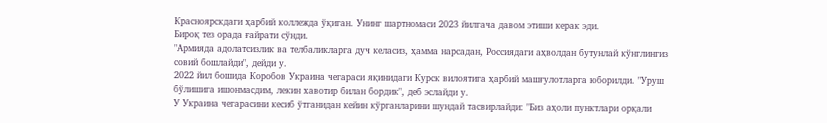Красноярскдаги ҳарбий коллежда ўқиган. Унинг шартномаси 2023 йилгача давом этиши керак эди.
Бироқ тез орада ғайрати сўнди.
"Армияда адолатсизлик ва телбаликларга дуч келасиз, ҳамма нарсадан, Россиядаги аҳволдан бутунлай кўнглингиз совий бошлайди", дейди у.
2022 йил бошида Коробов Украина чегараси яқинидаги Курск вилоятига ҳарбий машғулотларга юборилди. "Уруш бўлишига ишонмасдим, лекин хавотир билан бордик", деб эслайди у.
У Украина чегарасини кесиб ўтганидан кейин кўрганларини шундай тасвирлайди: "Биз аҳоли пунктлари орқали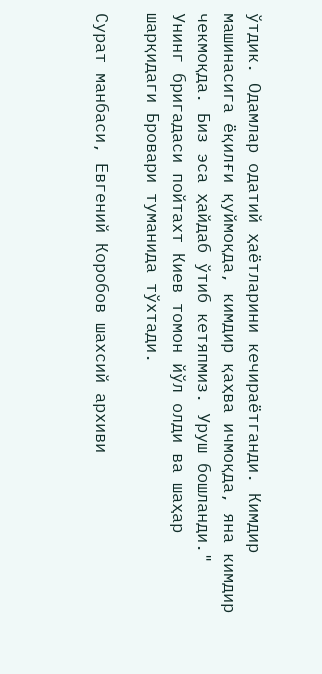ўтдик. Одамлар одатий ҳаётларини кечираётганди. Кимдир машинасига ёқилғи қуймоқда, кимдир қаҳва ичмоқда, яна кимдир чекмоқда. Биз эса ҳайдаб ўтиб кетяпмиз. Уруш бошланди."
Унинг бригадаси пойтахт Киев томон йўл олди ва шаҳар шарқидаги Бровари туманида тўхтади.

Сурат манбаси, Евгений Коробов шахсий архиви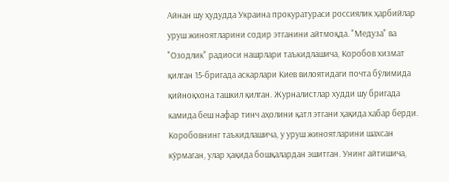Айнан шу ҳудудда Украина прокуратураси россиялик ҳарбийлар уруш жиноятларини содир этганини айтмоқда. "Медуза" ва "Озодлик" радиоси нашрлари таъкидлашича, Коробов хизмат қилган 15-бригада аскарлари Киев вилоятидаги почта бўлимида қийноқхона ташкил қилган. Журналистлар худди шу бригада камида беш нафар тинч аҳолини қатл этгани ҳақида хабар берди.
Коробовнинг таъкидлашича, у уруш жиноятларини шахсан кўрмаган, улар ҳақида бошқалардан эшитган. Унинг айтишича,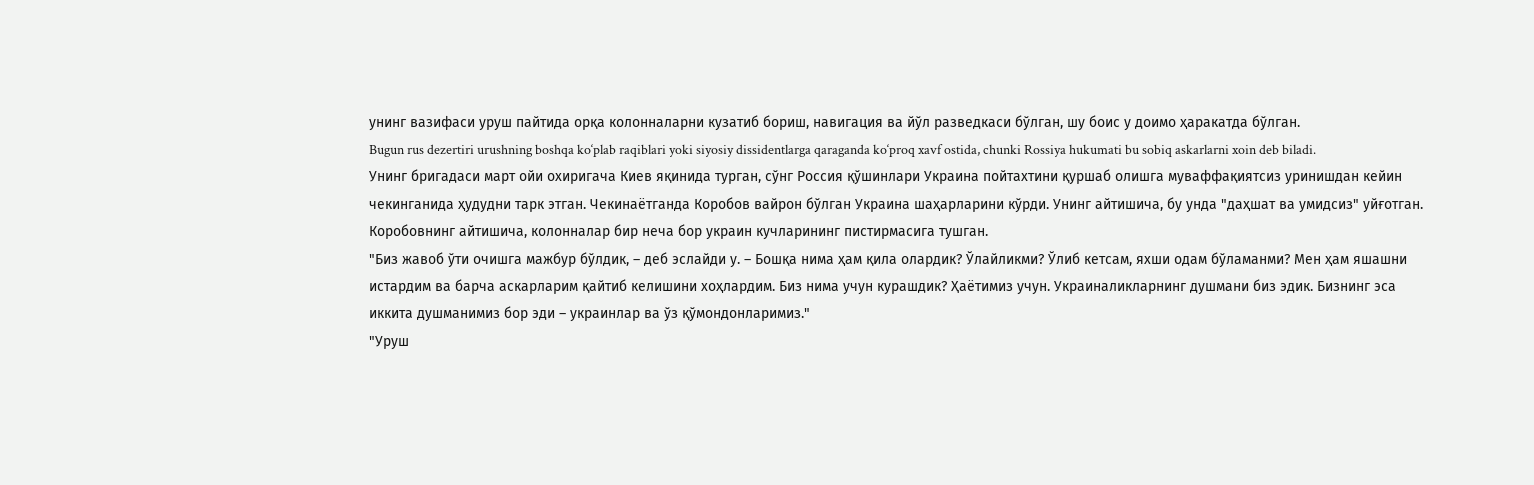унинг вазифаси уруш пайтида орқа колонналарни кузатиб бориш, навигация ва йўл разведкаси бўлган, шу боис у доимо ҳаракатда бўлган.
Bugun rus dezertiri urushning boshqa ko‘plab raqiblari yoki siyosiy dissidentlarga qaraganda ko‘proq xavf ostida, chunki Rossiya hukumati bu sobiq askarlarni xoin deb biladi.
Унинг бригадаси март ойи охиригача Киев яқинида турган, сўнг Россия қўшинлари Украина пойтахтини қуршаб олишга муваффақиятсиз уринишдан кейин чекинганида ҳудудни тарк этган. Чекинаётганда Коробов вайрон бўлган Украина шаҳарларини кўрди. Унинг айтишича, бу унда "даҳшат ва умидсиз" уйғотган.
Коробовнинг айтишича, колонналар бир неча бор украин кучларининг пистирмасига тушган.
"Биз жавоб ўти очишга мажбур бўлдик, – деб эслайди у. – Бошқа нима ҳам қила олардик? Ўлайликми? Ўлиб кетсам, яхши одам бўламанми? Мен ҳам яшашни истардим ва барча аскарларим қайтиб келишини хоҳлардим. Биз нима учун курашдик? Ҳаётимиз учун. Украиналикларнинг душмани биз эдик. Бизнинг эса иккита душманимиз бор эди – украинлар ва ўз қўмондонларимиз."
"Уруш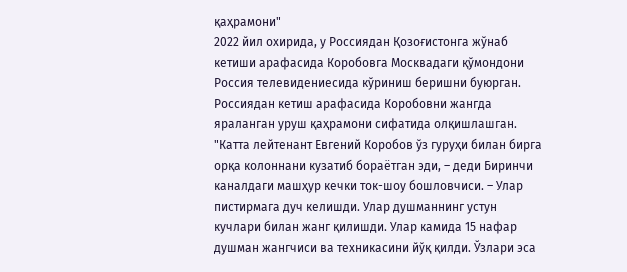қаҳрамони"
2022 йил охирида, у Россиядан Қозоғистонга жўнаб кетиши арафасида Коробовга Москвадаги қўмондони Россия телевидениесида кўриниш беришни буюрган.
Россиядан кетиш арафасида Коробовни жангда яраланган уруш қаҳрамони сифатида олқишлашган.
"Катта лейтенант Евгений Коробов ўз гуруҳи билан бирга орқа колоннани кузатиб бораётган эди, – деди Биринчи каналдаги машҳур кечки ток-шоу бошловчиси. – Улар пистирмага дуч келишди. Улар душманнинг устун кучлари билан жанг қилишди. Улар камида 15 нафар душман жангчиси ва техникасини йўқ қилди. Ўзлари эса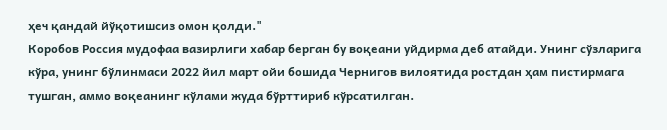ҳеч қандай йўқотишсиз омон қолди."
Коробов Россия мудофаа вазирлиги хабар берган бу воқеани уйдирма деб атайди. Унинг сўзларига кўра, унинг бўлинмаси 2022 йил март ойи бошида Чернигов вилоятида ростдан ҳам пистирмага тушган, аммо воқеанинг кўлами жуда бўрттириб кўрсатилган.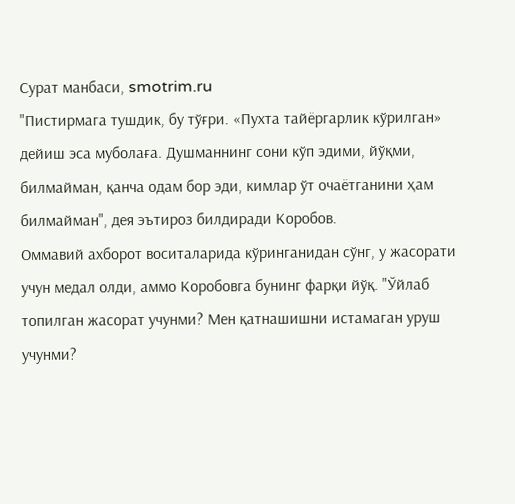Сурат манбаси, smotrim.ru
"Пистирмага тушдик, бу тўғри. «Пухта тайёргарлик кўрилган» дейиш эса муболаға. Душманнинг сони кўп эдими, йўқми, билмайман, қанча одам бор эди, кимлар ўт очаётганини ҳам билмайман", дея эътироз билдиради Коробов.
Оммавий ахборот воситаларида кўринганидан сўнг, у жасорати учун медал олди, аммо Коробовга бунинг фарқи йўқ. "Ўйлаб топилган жасорат учунми? Мен қатнашишни истамаган уруш учунми?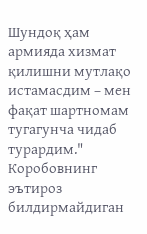Шундоқ ҳам армияда хизмат қилишни мутлақо истамасдим – мен фақат шартномам тугагунча чидаб турардим."
Коробовнинг эътироз билдирмайдиган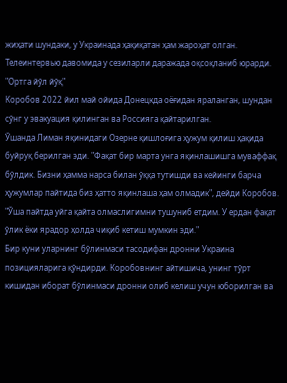жиҳати шундаки, у Украинада ҳақиқатан ҳам жароҳат олган. Телеинтервью давомида у сезиларли даражада оқсоқланиб юрарди.
"Ортга йўл йўқ"
Коробов 2022 йил май ойида Донецкда оёғидан яраланган, шундан сўнг у эвакуация қилинган ва Россияга қайтарилган.
Ўшанда Лиман яқинидаги Озерне қишлоғига ҳужум қилиш ҳақида буйруқ берилган эди. "Фақат бир марта унга яқинлашишга муваффақ бўлдик. Бизни ҳамма нарса билан ўққа тутишди ва кейинги барча ҳужумлар пайтида биз ҳатто яқинлаша ҳам олмадик", дейди Коробов.
"Ўша пайтда уйга қайта олмаслигимни тушуниб етдим. У ердан фақат ўлик ёки ярадор ҳолда чиқиб кетиш мумкин эди."
Бир куни уларнинг бўлинмаси тасодифан дронни Украина позицияларига қўндирди. Коробовнинг айтишича, унинг тўрт кишидан иборат бўлинмаси дронни олиб келиш учун юборилган ва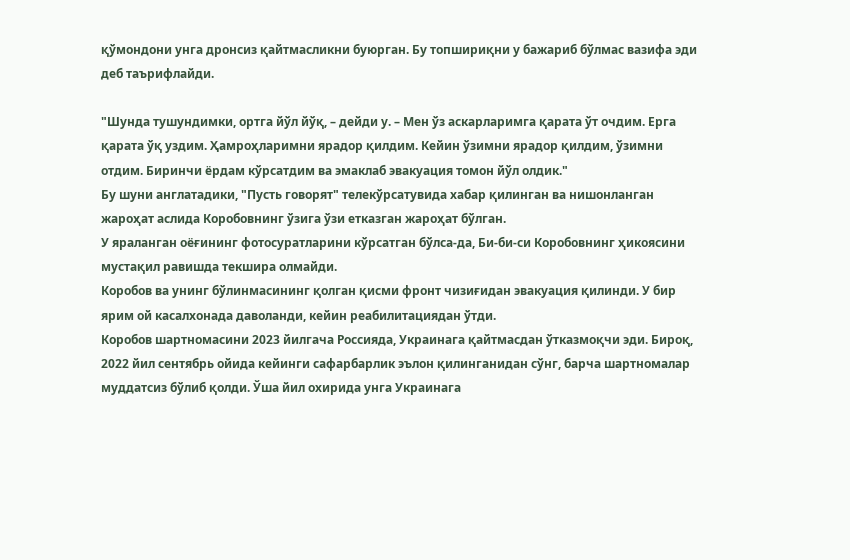қўмондони унга дронсиз қайтмасликни буюрган. Бу топшириқни у бажариб бўлмас вазифа эди деб таърифлайди.

"Шунда тушундимки, ортга йўл йўқ, – дейди у. – Мен ўз аскарларимга қарата ўт очдим. Ерга қарата ўқ уздим. Ҳамроҳларимни ярадор қилдим. Кейин ўзимни ярадор қилдим, ўзимни отдим. Биринчи ёрдам кўрсатдим ва эмаклаб эвакуация томон йўл олдик."
Бу шуни англатадики, "Пусть говорят" телекўрсатувида хабар қилинган ва нишонланган жароҳат аслида Коробовнинг ўзига ўзи етказган жароҳат бўлган.
У яраланган оёғининг фотосуратларини кўрсатган бўлса-да, Би-би-си Коробовнинг ҳикоясини мустақил равишда текшира олмайди.
Коробов ва унинг бўлинмасининг қолган қисми фронт чизиғидан эвакуация қилинди. У бир ярим ой касалхонада даволанди, кейин реабилитациядан ўтди.
Коробов шартномасини 2023 йилгача Россияда, Украинага қайтмасдан ўтказмоқчи эди. Бироқ, 2022 йил сентябрь ойида кейинги сафарбарлик эълон қилинганидан сўнг, барча шартномалар муддатсиз бўлиб қолди. Ўша йил охирида унга Украинага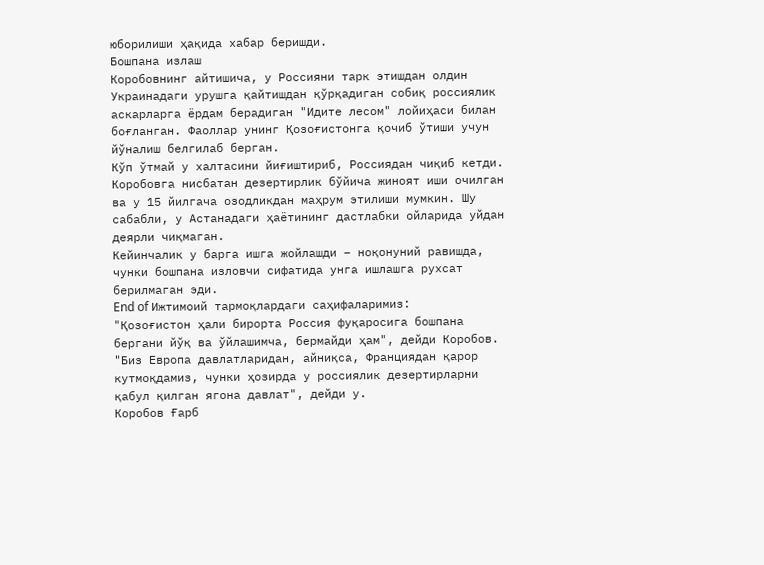юборилиши ҳақида хабар беришди.
Бошпана излаш
Коробовнинг айтишича, у Россияни тарк этишдан олдин Украинадаги урушга қайтишдан қўрқадиган собиқ россиялик аскарларга ёрдам берадиган "Идите лесом" лойиҳаси билан боғланган. Фаоллар унинг Қозоғистонга қочиб ўтиши учун йўналиш белгилаб берган.
Кўп ўтмай у халтасини йиғиштириб, Россиядан чиқиб кетди.
Коробовга нисбатан дезертирлик бўйича жиноят иши очилган ва у 15 йилгача озодликдан маҳрум этилиши мумкин. Шу сабабли, у Астанадаги ҳаётининг дастлабки ойларида уйдан деярли чиқмаган.
Кейинчалик у барга ишга жойлашди – ноқонуний равишда, чунки бошпана изловчи сифатида унга ишлашга рухсат берилмаган эди.
End of Ижтимоий тармоқлардаги саҳифаларимиз:
"Қозоғистон ҳали бирорта Россия фуқаросига бошпана бергани йўқ ва ўйлашимча, бермайди ҳам", дейди Коробов.
"Биз Европа давлатларидан, айниқса, Франциядан қарор кутмоқдамиз, чунки ҳозирда у россиялик дезертирларни қабул қилган ягона давлат", дейди у.
Коробов Ғарб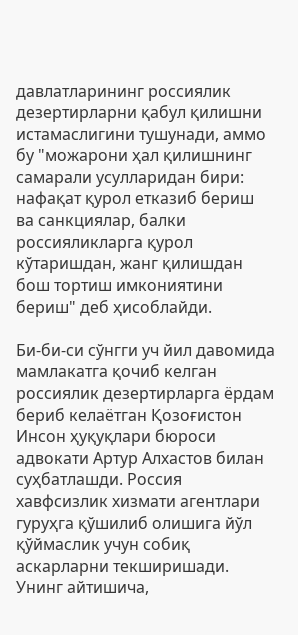давлатларининг россиялик дезертирларни қабул қилишни истамаслигини тушунади, аммо бу "можарони ҳал қилишнинг самарали усулларидан бири: нафақат қурол етказиб бериш ва санкциялар, балки россияликларга қурол кўтаришдан, жанг қилишдан бош тортиш имкониятини бериш" деб ҳисоблайди.

Би-би-си сўнгги уч йил давомида мамлакатга қочиб келган россиялик дезертирларга ёрдам бериб келаётган Қозоғистон Инсон ҳуқуқлари бюроси адвокати Артур Алхастов билан суҳбатлашди. Россия хавфсизлик хизмати агентлари гуруҳга қўшилиб олишига йўл қўймаслик учун собиқ аскарларни текширишади.
Унинг айтишича,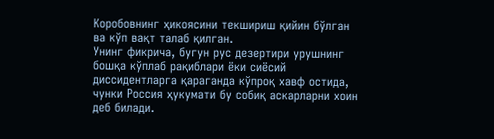Коробовнинг ҳикоясини текшириш қийин бўлган ва кўп вақт талаб қилган.
Унинг фикрича, бугун рус дезертири урушнинг бошқа кўплаб рақиблари ёки сиёсий диссидентларга қараганда кўпроқ хавф остида, чунки Россия ҳукумати бу собиқ аскарларни хоин деб билади.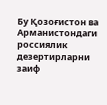Бу Қозоғистон ва Арманистондаги россиялик дезертирларни заиф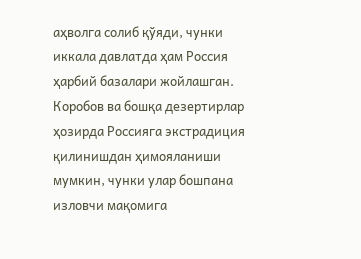аҳволга солиб қўяди, чунки иккала давлатда ҳам Россия ҳарбий базалари жойлашган.
Коробов ва бошқа дезертирлар ҳозирда Россияга экстрадиция қилинишдан ҳимояланиши мумкин, чунки улар бошпана изловчи мақомига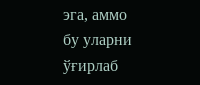эга, аммо бу уларни ўғирлаб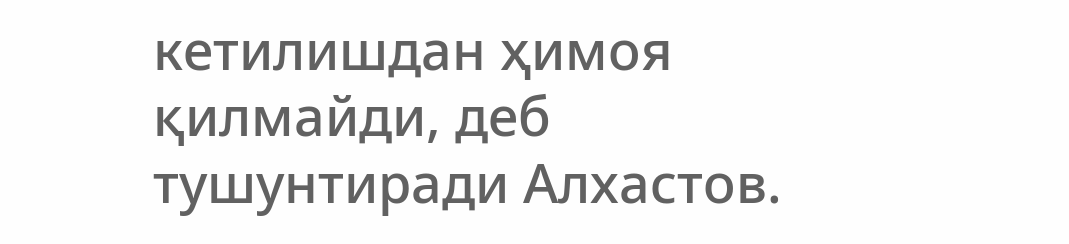кетилишдан ҳимоя қилмайди, деб тушунтиради Алхастов.